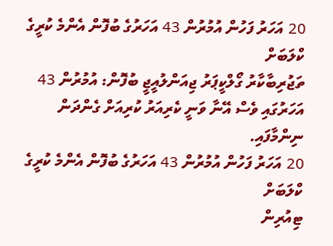20 އަހަރު ފަހުން އުމުރުން 43 އަހަރުގެ ބުފޮން އެންމެ ކުރީގެ ކްލަބަށް
ތަޖުރިބާކާރު ގޯލްކީޕަރު ޖިއަންލުއީޖީ ބުފޮން: އުމުރުން 43 އަހަރުގައި ވެސް އޭނާ ވަނީ ކެރިއަރު ކުރިއަށް ގެންދަން ނިންމާފައި.
20 އަހަރު ފަހުން އުމުރުން 43 އަހަރުގެ ބުފޮން އެންމެ ކުރީގެ ކްލަބަށް
ޓިއުރިން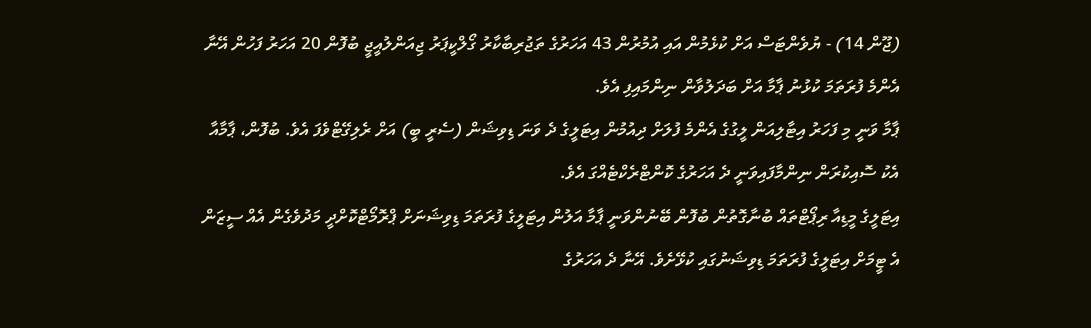(ޖޫން 14) - ޔުވެންޓަސް އަށް ކުޅެމުން އައި އުމުރުން 43 އަހަރުގެ ތަޖުރިބާކާރު ގޯލްކީޕަރު ޖިއަންލުއީޖީ ބުފޮން 20 އަހަރު ފަހުން އޭނާ އެންމެ ފުރަތަމަ ކުޅުނު ޕާމާ އަށް ބަދަލުވާން ނިންމައިފި އެވެ.
ޕާމާ ވަނީ މި ފަހަރު އިޓާލިއަން ލީގުގެ އެންމެ ފުލަށް ދިއުމުން އިޓަލީގެ ދެ ވަނަ ޑިވިޝަން (ސެރީ ބީ) އަށް ރެލިގޭޓްވެފަ އެވެ. ބުފޮން، ޕާމާއާ އެކު ސޮއިކުރަން ނިންމާފައިވަނީ ދެ އަހަރުގެ ކޮންޓްރެކްޓެއްގަ އެވެ.
އިޓަލީގެ މީޑިއާ ރިޕޯޓްތައް ބުނާގޮތުން ބުފޮން ބޭނުންވަނީ ޕާމާ އަލުން އިޓަލީގެ ފުރަތަމަ ޑިވިޝަނަށް ޕްރޮމޯޓްކޮށްދީ މަދުވެގެން އެއް ސީޒަން އެ ޓީމަށް އިޓަލީގެ ފުރަތަމަ ޑިވިޝަނުގައި ކުޅޭށެވެ. އޭނާ ދެ އަހަރުގެ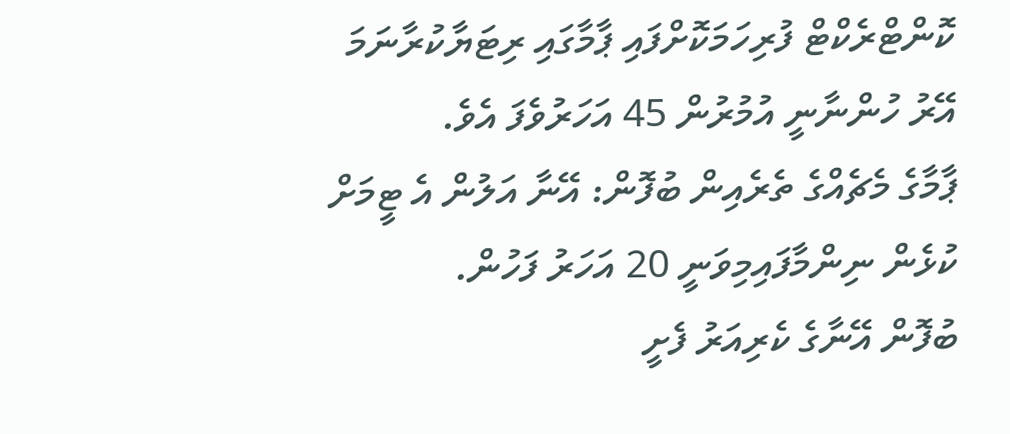ކޮންޓްރެކްޓް ފުރިހަމަކޮށްފައި ޕާމާގައި ރިޓަޔާކުރާނަމަ އޭރު ހުންނާނީ އުމުރުން 45 އަހަރުވެފަ އެވެ.
ޕާމާގެ މެޗެއްގެ ތެރެއިން ބުފޮން: އޭނާ އަލުން އެ ޓީމަށް ކުޅެން ނިންމާފައިމިވަނީ 20 އަހަރު ފަހުން.
ބުފޮން އޭނާގެ ކެރިއަރު ފެށީ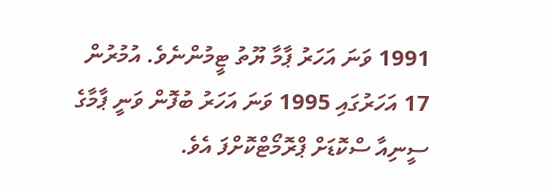1991 ވަނަ އަހަރު ޕާމާ ޔޫތު ޓީމުންނެވެ. އުމުރުން 17 އަހަރުގައި 1995 ވަނަ އަހަރު ބުފޮން ވަނީ ޕާމާގެ ސީނިއާ ސްކޮޑަށް ޕްރޮމޯޓްކޮށްފަ އެވެ.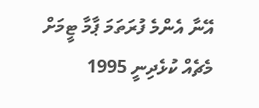އޭނާ އެންމެ ފުރަތަމަ ޕާމާ ޓީމަށް މެޗެއް ކުޅެދިނީ 1995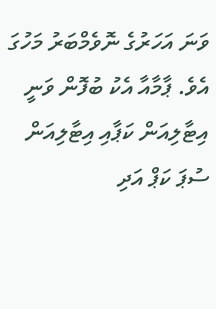ވަނަ އަހަރުގެ ނޮވެމްބަރު މަހުގަ އެވެ. ޕާމާއާ އެކު ބުފޮން ވަނީ އިޓާލިއަން ކަޕާއި އިޓާލިއަން ސުޕަ ކަޕް އަދި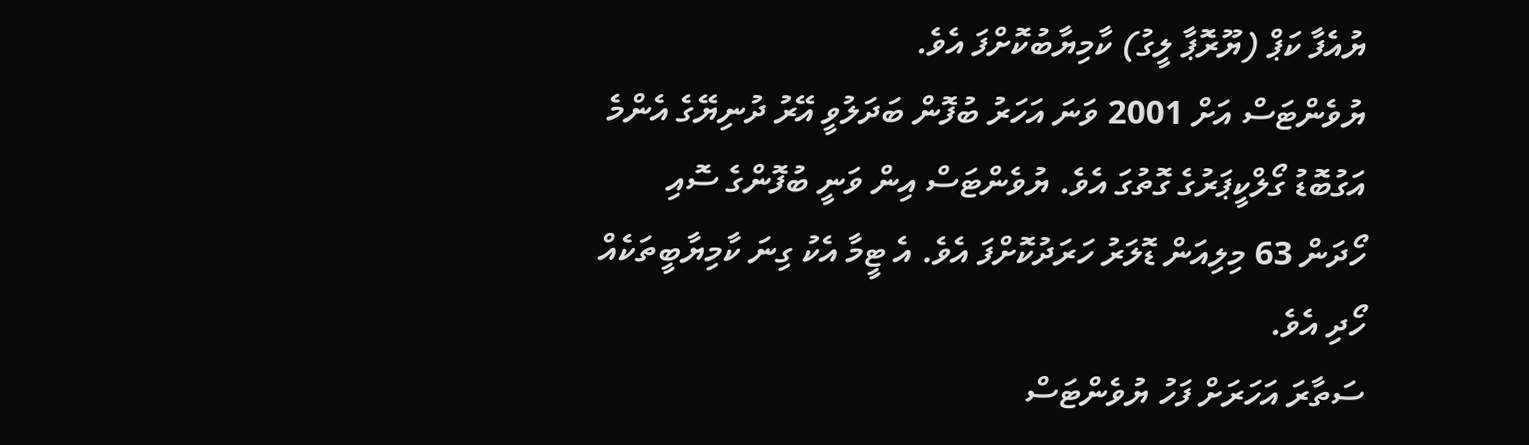ޔުއެފާ ކަޕް (ޔޫރޮޕާ ލީގު) ކާމިޔާބުކޮށްފަ އެވެ.
ޔުވެންޓަސް އަށް 2001 ވަނަ އަހަރު ބުފޮން ބަދަލުވީ އޭރު ދުނިޔޭގެ އެންމެ އަގުބޮޑު ގޯލްކީޕަރުގެ ގޮތުގަ އެވެ. ޔުވެންޓަސް އިން ވަނީ ބުފޮންގެ ސޮއި ހޯދަން 63 މިލިއަން ޑޮލަރު ހަރަދުކޮށްފަ އެވެ. އެ ޓީމާ އެކު ގިނަ ކާމިޔާބީތަކެއް ހޯދި އެވެ.
ސަތާރަ އަހަރަށް ފަހު ޔުވެންޓަސް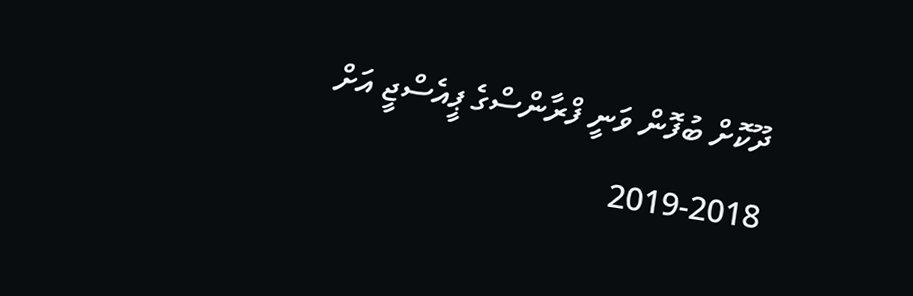ދޫކޮށް ބުފޮން ވަނީ ފްރާންސްގެ ޕީއެސްޖީ އަށް 2018-2019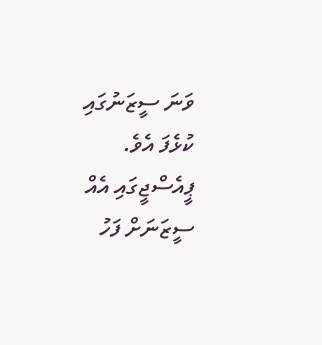ވަނަ ސީޒަނުގައި ކުޅެފަ އެވެ. ޕީއެސްޖީގައި އެއް ސީޒަނަށް ފަހު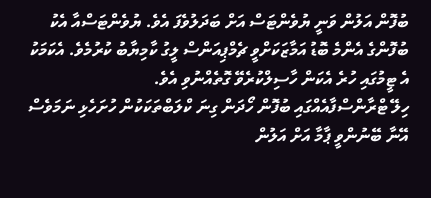ބުފޮން އަލުން ވަނީ ޔުވެންޓަސް އަށް ބަދަލުވެފަ އެވެ. ޔުވެންޓަސްއާ އެކު ބުފޮންގެ އެންމެ ބޮޑު އަމާޒަކަށްވީ ޗެމްޕިއަންސް ލީގު ކާމިޔާބު ކުރުމެވެ. އެކަމަކު އެ ޓީމުގައި ހުރެ އެކަން ހާސިލްކުރެވޭ ގޮތެއްނުވި އެވެ.
ހިލޭ ޓްރާންސްފާއެއްގައި ބުފޮން ހޯދަން ގިނަ ކްލަބްތަކަކުން ހުށަހެޅި ނަމަވެސް އޭނާ ބޭނުންވީ ޕާމާ އަށް އަލުން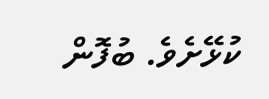ކުޅޭށެވެ. ބުފޮން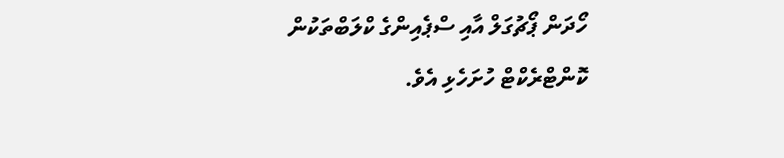ހޯދަން ޕޯޗުގަލް އާއި ސްޕެއިންގެ ކްލަބްތަކުން ކޮންޓްރެކްޓް ހުށަހެޅި އެވެ.